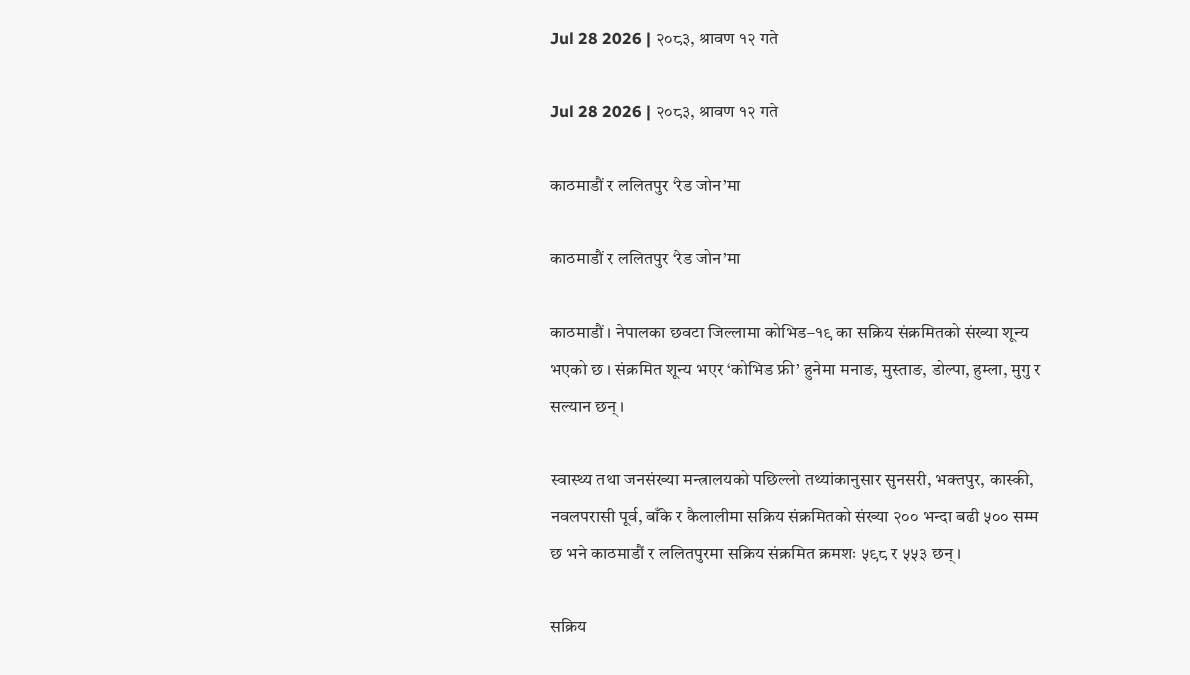Jul 28 2026 | २०८३, श्रावण १२ गते

Jul 28 2026 | २०८३, श्रावण १२ गते

काठमाडौं र ललितपुर ‘रेड जोन’मा

काठमाडौं र ललितपुर ‘रेड जोन’मा

काठमाडौं । नेपालका छवटा जिल्लामा कोभिड–१९ का सक्रिय संक्रमितको संख्या शून्य भएको छ । संक्रमित शून्य भएर ‘कोभिड फ्री’ हुनेमा मनाङ, मुस्ताङ, डोल्पा, हुम्ला, मुगु र सल्यान छन् ।

स्वास्थ्य तथा जनसंख्या मन्त्रालयको पछिल्लो तथ्यांकानुसार सुनसरी, भक्तपुर, कास्की, नवलपरासी पूर्व, बाँके र कैलालीमा सक्रिय संक्रमितको संख्या २०० भन्दा बढी ५०० सम्म छ भने काठमाडौं र ललितपुरमा सक्रिय संक्रमित क्रमशः ५९८ र ५५३ छन् ।

सक्रिय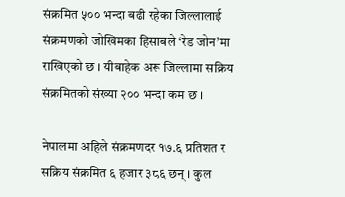संक्रमित ५०० भन्दा बढी रहेका जिल्लालाई संक्रमणको जोखिमका हिसाबले ‘रेड जोन’मा राखिएको छ । यीबाहेक अरू जिल्लामा सक्रिय संक्रमितको संख्या २०० भन्दा कम छ ।

नेपालमा अहिले संक्रमणदर १७.६ प्रतिशत र सक्रिय संक्रमित ६ हजार ३८६ छन् । कुल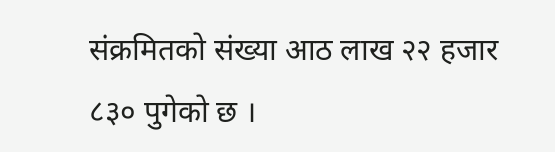संक्रमितको संख्या आठ लाख २२ हजार ८३० पुगेको छ ।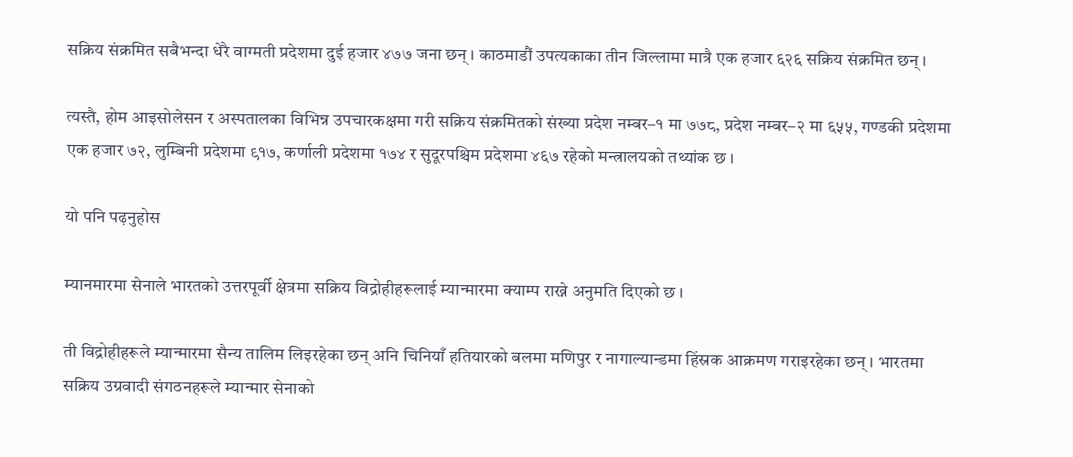सक्रिय संक्रमित सबैभन्दा धेरै वाग्मती प्रदेशमा दुई हजार ४७७ जना छन् । काठमाडौं उपत्यकाका तीन जिल्लामा मात्रै एक हजार ६२६ सक्रिय संक्रमित छन् ।

त्यस्तै, होम आइसोलेसन र अस्पतालका विभिन्न उपचारकक्षमा गरी सक्रिय संक्रमितको संख्या प्रदेश नम्बर–१ मा ७७८, प्रदेश नम्बर–२ मा ६५५, गण्डकी प्रदेशमा एक हजार ७२, लुम्बिनी प्रदेशमा ९१७, कर्णाली प्रदेशमा १७४ र सुदूरपश्चिम प्रदेशमा ४६७ रहेको मन्त्रालयको तथ्यांक छ ।

यो पनि पढ़नुहोस

म्यानमारमा सेनाले भारतको उत्तरपूर्वी क्षेत्रमा सक्रिय विद्रोहीहरूलाई म्यान्मारमा क्याम्प राख्ने अनुमति दिएको छ ।

ती विद्रोहीहरूले म्यान्मारमा सैन्य तालिम लिइरहेका छन् अनि चिनियाँ हतियारको बलमा मणिपुर र नागाल्यान्डमा हिंस्रक आक्रमण गराइरहेका छन् । भारतमा सक्रिय उग्रवादी संगठनहरूले म्यान्मार सेनाको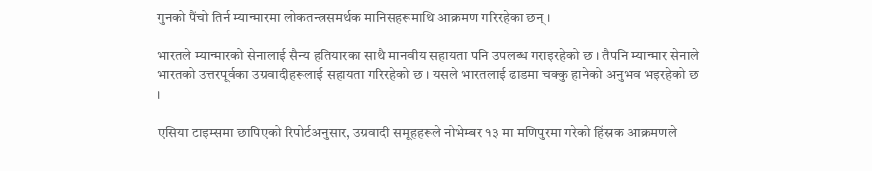गुनको पैंचो तिर्न म्यान्मारमा लोकतन्त्रसमर्थक मानिसहरूमाथि आक्रमण गरिरहेका छन् ।

भारतले म्यान्मारको सेनालाई सैन्य हतियारका साथै मानवीय सहायता पनि उपलब्ध गराइरहेको छ । तैपनि म्यान्मार सेनाले भारतको उत्तरपूर्वका उग्रवादीहरूलाई सहायता गरिरहेको छ । यसले भारतलाई ढाडमा चक्कु हानेको अनुभव भइरहेको छ ।

एसिया टाइम्समा छापिएको रिपोर्टअनुसार, उग्रवादी समूहहरूले नोभेम्बर १३ मा मणिपुरमा गरेको हिंस्रक आक्रमणले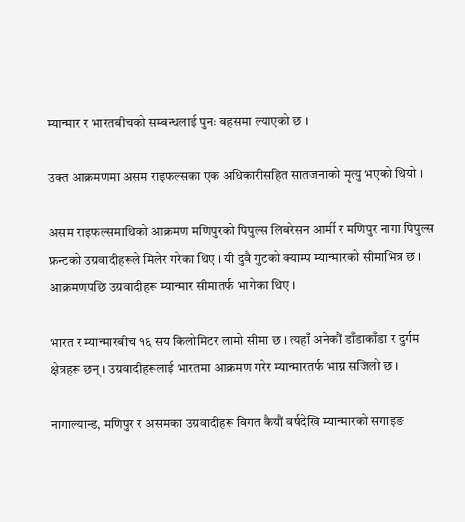म्यान्मार र भारतबीचको सम्बन्धलाई पुनः बहसमा ल्याएको छ ।

उक्त आक्रमणमा असम राइफल्सका एक अधिकारीसहित सातजनाको मृत्यु भएको थियो ।

असम राइफल्समाथिको आक्रमण मणिपुरको पिपुल्स लिबरेसन आर्मी र मणिपुर नागा पिपुल्स फ्रन्टको उग्रवादीहरूले मिलेर गरेका थिए । यी दुवै गुटको क्याम्प म्यान्मारको सीमाभित्र छ । आक्रमणपछि उग्रवादीहरू म्यान्मार सीमातर्फ भागेका थिए ।

भारत र म्यान्मारबीच १६ सय किलोमिटर लामो सीमा छ । त्यहाँ अनेकौं डाँडाकाँडा र दुर्गम क्षेत्रहरू छन् । उग्रवादीहरूलाई भारतमा आक्रमण गरेर म्यान्मारतर्फ भाग्न सजिलो छ ।

नागाल्यान्ड, मणिपुर र असमका उग्रवादीहरू विगत कैयौं वर्षदेखि म्यान्मारको सगाइङ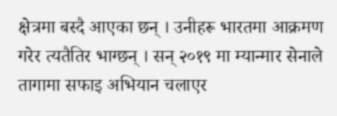क्षेत्रमा बस्दै आएका छन् । उनीहरू भारतमा आक्रमण गरेर त्यतैतिर भाग्छन् । सन् २०१९ मा म्यान्मार सेनाले तागामा सफाइ अभियान चलाएर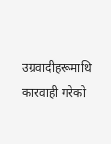उग्रवादीहरूमाथि कारवाही गरेको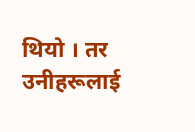थियो । तर उनीहरूलाई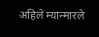अहिले म्यान्मारले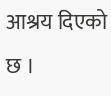आश्रय दिएको छ ।